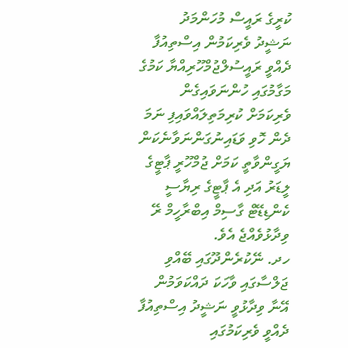ކުރީގެ ރައީސް މުހަންމަދު ނަޝީދު ވެރިކަމުން އިސްތިއުފާ ދެއްވީ ރައީސުލްޖުމްހޫރިއްޔާ ކަމުގެ މަގާމުގައި ހުންނަވައިގެން ވެރިކަމަށް ކުރިމަތިލައްވައިފި ނަމަ ދެން ހޮވި ވަޑައިނުގަންނަވާނެކަން ޔަގީންވާތީ ކަމަށް ޖުމްހޫރީ ޕާޓީގެ ލީޑަރު އަދި އެ ޕާޓީގެ ރިޔާސީ ކެންޑިޑޭޓް ގާސިމް އިބްރާހީމް ރޭ ވިދާޅުވެއްޖެ އެވެ.
ހދ. ނޭކުރެންދޫގައި ބޭއްވި ޖަލްސާގައި ވާހަކަ ދައްކަވަމުން އޭނާ ވިދާޅުވީ ނަޝީދު އިސްތިއުފާ ދެއްވީ ވެރިކަމުގައި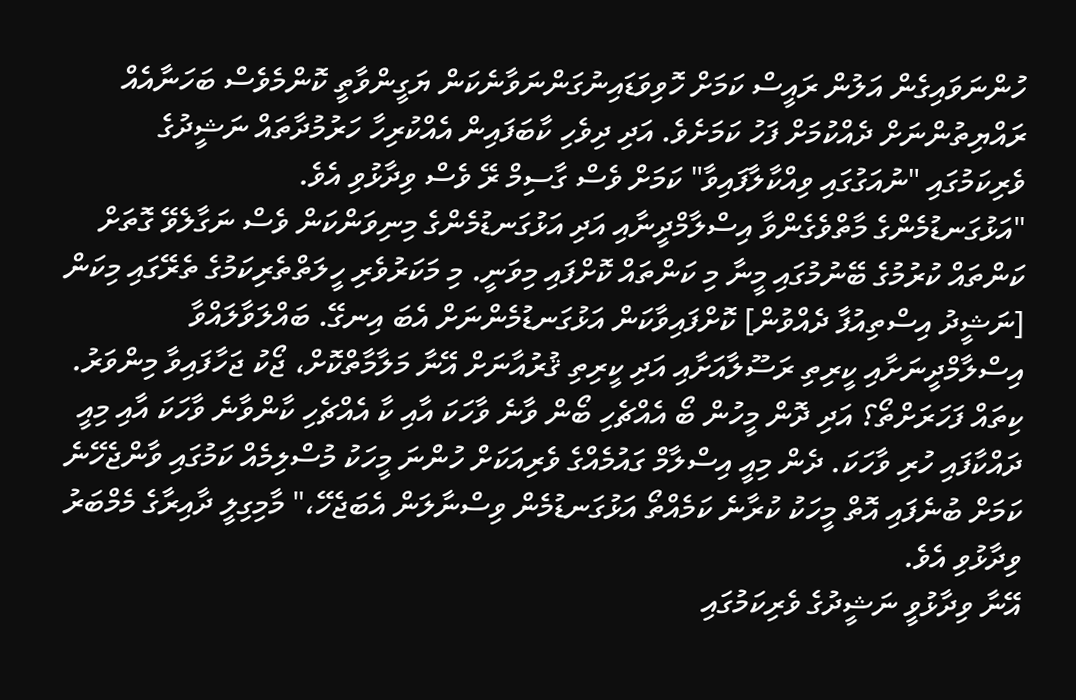ހުންނަވައިގެން އަލުން ރައީސް ކަމަށް ހޮވިވަޑައިނުގަންނަވާނެކަން ޔަގީންވާތީ ކޮންމެވެސް ބަހަނާއެއް ރައްޔިތުންނަށް ދެއްކުމަށް ފަހު ކަމަށެވެ. އަދި ދިވެހި ކާބަފައިން އެއްކުރިހާ ހަރުމުދާތައް ނަޝީދުގެ ވެރިކަމުގައި "ނުއަގުގައި ވިއްކާލާފައިވާ" ކަމަށް ވެސް ގާސިމް ރޭ ވެސް ވިދާޅުވި އެވެ.
"އަޅުގަނޑުމެންގެ މާތްވެގެންވާ އިސްލާމްދީނާއި އަދި އަޅުގަނޑުމެންގެ މިނިވަންކަން ވެސް ނަގާލެވޭ ގޮތަށް ކަންތައް ކުރުމުގެ ބޭނުމުގައި މީނާ މި ކަންތައް ކޮށްފައި މިވަނީ. މި މަކަރުވެރި ހީލަތްތެރިކަމުގެ ތެރޭގައި މިކަން [ނަޝީދު އިސްތިއުފާ ދެއްވުން] ކޮށްފައިވާކަން އަޅުގަނޑުމެންނަށް އެބަ އިނގޭ. ބައްލަވާލައްވާ އިސްލާމްދީނަށާއި ކީރިތި ރަސޫލާއަށާއި އަދި ކީރިތި ޤުރުއާނަށް އޭނާ މަލާމާތްކޮށް، ޖޯކު ޖަހާފައިވާ މިންވަރު. ކިތައް ފަހަރަށްތޯ؟ އަދި ދޮން މީހުން ބޯ އެއްޗެހި ބޯން ވާނެ ވާހަކަ އާއި ކާ އެއްޗެހި ކާންވާނެ ވާހަކަ އާއި މިއީ ދައްކާފައި ހުރި ވާހަކަ. ދެން މިއީ އިސްލާމް ގައުމެއްގެ ވެރިއަކަށް ހުންނަ މީހަކު މުސްލިމެއް ކަމުގައި ވާންޖެހޭނެ ކަމަށް ބުނެފައި އޮތް މީހަކު ކުރާނެ ކަމެއްތޯ އަޅުގަނޑުމެން ވިސްނާލަން އެބަޖެހޭ،" މާމިގިލީ ދާއިރާގެ މެމްބަރު ވިދާޅުވި އެވެ.
އޭނާ ވިދާޅުވީ ނަޝީދުގެ ވެރިކަމުގައި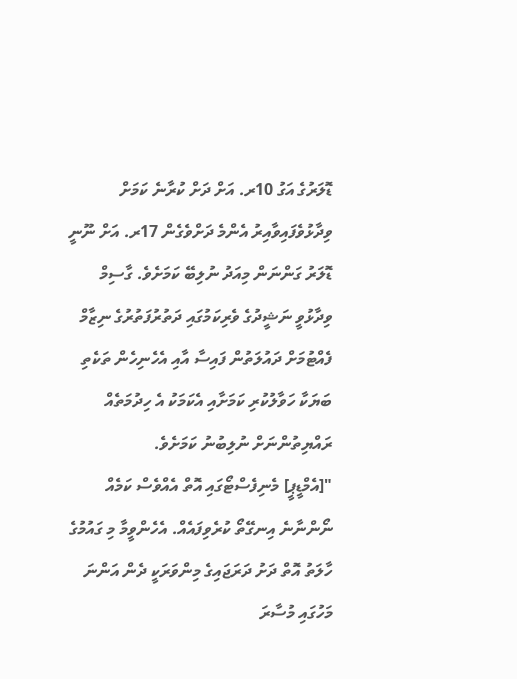ޑޮލަރުގެ އަގު 10ރ. އަށް ދަށް ކުރާނެ ކަމަށް ވިދާޅުވެފައިވާއިރު އެންމެ ދަށްވެގެން 17ރ. އަށް ނޫނީ ޑޮލަރު ގަންނަން މިއަދު ނުލިބޭ ކަމަށެވެ. ގާސިމް ވިދާޅުވީ ނަޝީދުގެ ވެރިކަމުގައި ދަތުރުފަތުރުގެ ނިޒާމް ފެއްޓުމަށް ދައުލަތުން ފައިސާ އާއި އެހެނިހެން ތަކެތި ބަޔަކާ ހަވާލުކުރި ކަމަށާއި އެކަމަކު އެ ހިދުމަތެއް ރައްޔިތުންނަށް ނުލިބުނު ކަމަށެވެ.
"[އެމްޑީޕީ] މެނިފެސްޓޯގައި އޮތް އެއްވެސް ކަމެއް ނޯންނާނެ އިނގޭތޯ ކުރެވިފައެއް. އެހެންވީމާ މި ގައުމުގެ ހާލަތު އޮތް ދަށު ދަރަޖައިގެ މިންވަރަކީ ދެން އަންނަ މަހުގައި މުސާރަ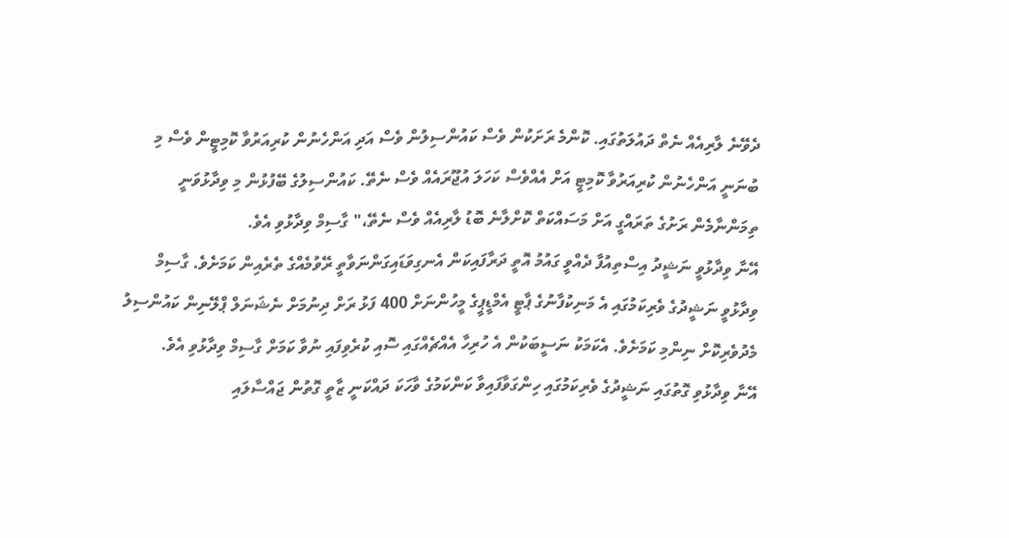ދެވޭނެ ލާރިއެއް ނެތް ދައުލަތުގައި. ކޮންމެ ރަށަކުން ވެސް ކައުންސިލުން ވެސް އަދި އަންހެނުން ކުރިއަރުވާ ކޮމިޓީން ވެސް މި ބުނަނީ އަންހެނުން ކުރިއަރުވާ ކޮމިޓީ އަށް އެއްވެސް ކަހަލަ އުޖޫރައެއް ވެސް ނެތޭ. ކައުންސިލުގެ ބޭފުޅުން މި ވިދާޅުވަނީ ތިމަންނާމެން ރަށުގެ ތަރައްގީ އަށް މަސައްކަތް ކޮށްލާނެ ބޮޑު ލާރިއެއް ވެސް ނެތޭ،" ގާސިމް ވިދާޅުވި އެވެ.
އޭނާ ވިދާޅުވީ ނަޝީދު އިސްތިއުފާ ދެއްވީ ގައުމު އޮތީ ދަރާފައިކަން އެނގިވަޑައިގަންނަވާތީ ރޭވުމެއްގެ ތެރެއިން ކަމަށެވެ. ގާސިމް ވިދާޅުވީ ނަޝީދުގެ ވެރިކަމުގައި އެ މަނިކުފާނުގެ ޕާޓީ އެމްޑީޕީގެ މީހުންނަށް 400 ފަޅު ރަށް ދިނުމަށް ނެޝަނަލް ޕްލޭނިން ކައުންސިލު މެދުވެރިކޮށް ނިންމި ކަމަށެވެ. އެކަމަކު ނަސީބަކުން އެ ހުރިހާ އެއްޗެއްގައި ސޮއި ކުރެވިފައި ނުވާ ކަމަށް ގާސިމް ވިދާޅުވި އެވެ.
އޭނާ ވިދާޅުވި ގޮތުގައި ނަޝީދުގެ ވެރިކަމުގައި ހިންގަވާފައިވާ ކަންކަމުގެ ވާހަކަ ދައްކަނީ ޒާތީ ގޮތުން ޖައްސާލައި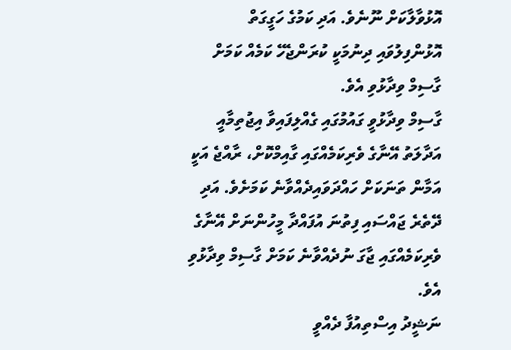އޮޅުވާލާކަށް ނޫނެވެ. އަދި ކަމުގެ ހަގީގަތް އޮޅުންފިލުވައި ދިނުމަކީ ކުރަންޖެހޭ ކަމެއް ކަމަށް ގާސިމް ވިދާޅުވި އެވެ.
ގާސިމް ވިދާޅުވީ ގައުމުގައި ގެއްލިފައިވާ އިޖުތިމާއީ އަދާލަތު އޭނާގެ ވެރިކަމެއްގައި ގާއިމްކޮށް، ރާއްޖެ އަކީ އަމާން ތަނަކަށް ހައްދަވައިދެއްވާނެ ކަމަށެވެ. އަދި ދޭތެރެ ޖައްސައި ފިތުނަ އުފައްދާ މީހުންނަށް އޭނާގެ ވެރިކަމެއްގައި ޖާގަ ނުދެއްވާނެ ކަމަށް ގާސިމް ވިދާޅުވި އެވެ.
ނަޝީދު އިސްތިއުފާ ދެއްވީ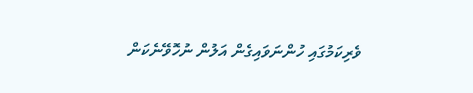ވެރިކަމުގައި ހުންނަވައިގެން އަލުން ނުހޮވޭނެކަން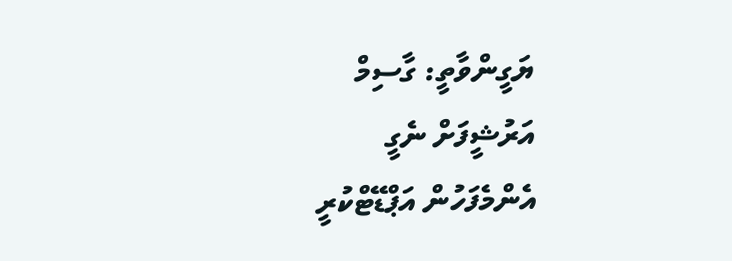ޔަގީންވާތީ: ގާސިމް
އަރުޝީފަށް ނެގީ
އެންމެފަހުން އަޕްޑޭޓްކުރީ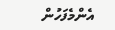އެންމެފަހުން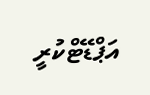އަޕްޑޭޓްކުރީ